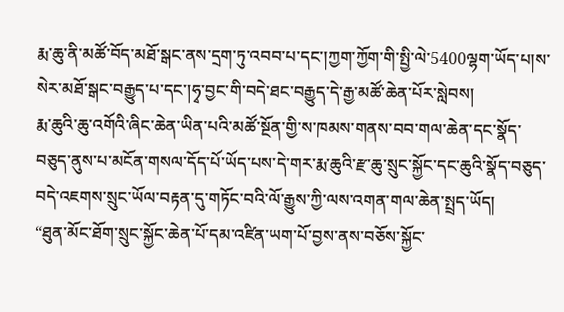རྨ་ཆུ་ནི་མཚོ་བོད་མཐོ་སྒང་ནས་དྲག་ཏུ་འབབ་པ་དང་།ཀྱག་ཀྱོག་གི་སྤྱི་ལེ་5400ལྷག་ཡོད་པ།ས་སེར་མཐོ་སྒང་བརྒྱུད་པ་དང་།ཧྭ་བྱང་གི་བདེ་ཐང་བརྒྱུད་དེ་རྒྱ་མཚོ་ཆེན་པོར་སླེབས།
རྨ་ཆུའི་ཆུ་འགོའི་ཞིང་ཆེན་ཡིན་པའི་མཚོ་སྔོན་གྱི་ས་ཁམས་གནས་བབ་གལ་ཆེན་དང་སྣོད་བཅུད་ནུས་པ་མངོན་གསལ་དོད་པོ་ཡོད་པས་དེ་གར་རྨ་ཆུའི་རྫ་ཆུ་སྲུང་སྐྱོང་དང་ཆུའི་སྣོད་བཅུད་བདེ་འཇགས་སྲུང་ཡོལ་བརྟན་དུ་གཏོང་བའི་ལོ་རྒྱུས་ཀྱི་ལས་འགན་གལ་ཆེན་སྤྲད་ཡོད།
“ཐུན་མོང་ཐོག་སྲུང་སྐྱོང་ཆེན་པོ་དམ་འཛིན་ཡག་པོ་བྱས་ནས་བཅོས་སྐྱོང་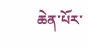ཆེན་པོར་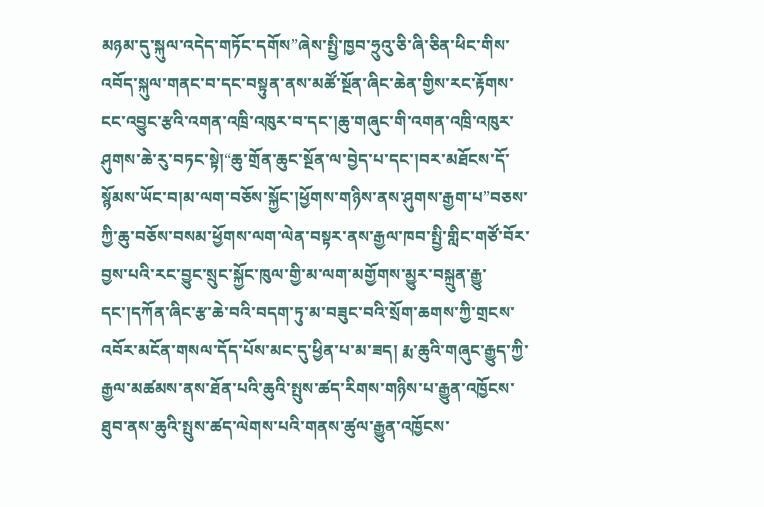མཉམ་དུ་སྐུལ་འདེད་གཏོང་དགོས”ཞེས་སྤྱི་ཁྱབ་ཧྲུའུ་ཅི་ཞི་ཅིན་ཕིང་གིས་འབོད་སྐུལ་གནང་བ་དང་བསྟུན་ནས་མཚོ་སྔོན་ཞིང་ཆེན་གྱིས་རང་རྟོགས་ངང་འབྱུང་རྩའི་འགན་འཁྲི་འཁུར་བ་དང་།ཆུ་གཞུང་གི་འགན་འཁྲི་འཁུར་ཤུགས་ཆེ་རུ་བཏང་སྟེ།“ཆུ་གྲོན་ཆུང་སྔོན་ལ་བྱེད་པ་དང་།བར་མཐོངས་དོ་སྙོམས་ཡོང་བ།མ་ལག་བཅོས་སྐྱོང་།ཕྱོགས་གཉིས་ནས་ཤུགས་རྒྱག་པ”བཅས་ཀྱི་ཆུ་བཅོས་བསམ་ཕྱོགས་ལག་ལེན་བསྟར་ནས་རྒྱལ་ཁབ་སྤྱི་གླིང་གཙོ་བོར་བྱས་པའི་རང་བྱུང་སྲུང་སྐྱོང་ཁུལ་གྱི་མ་ལག་མགྱོགས་མྱུར་བསྐྲུན་རྒྱུ་དང་།དཀོན་ཞིང་རྩ་ཆེ་བའི་བདག་ཏུ་མ་བཟུང་བའི་སྲོག་ཆགས་ཀྱི་གྲངས་འབོར་མངོན་གསལ་དོད་པོས་མང་དུ་ཕྱིན་པ་མ་ཟད། རྨ་ཆུའི་གཞུང་རྒྱུད་ཀྱི་རྒྱལ་མཚམས་ནས་ཐོན་པའི་ཆུའི་སྤུས་ཚད་རིགས་གཉིས་པ་རྒྱུན་འཁྱོངས་ཐུབ་ནས་ཆུའི་སྤུས་ཚད་ལེགས་པའི་གནས་ཚུལ་རྒྱུན་འཁྱོངས་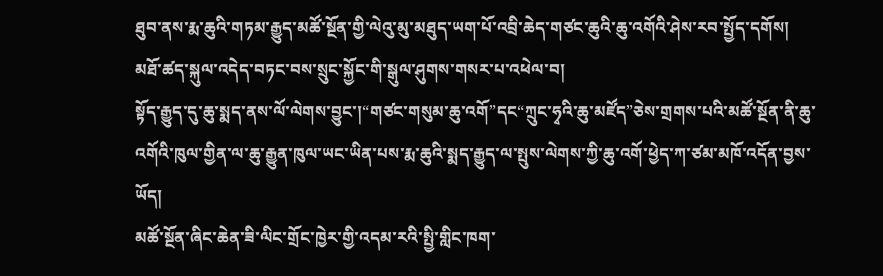ཐུབ་ནས་རྨ་ཆུའི་གཏམ་རྒྱུད་མཚོ་སྔོན་གྱི་ལེའུ་མུ་མཐུད་ཡག་པོ་འབྲི་ཆེད་གཙང་ཆུའི་ཆུ་འགོའི་ཤེས་རབ་སྤྱོད་དགོས།
མཐོ་ཚད་སྐུལ་འདེད་བཏང་བས་སྲུང་སྐྱོང་གི་སྒུལ་ཤུགས་གསར་པ་འཕེལ་བ།
སྟོད་རྒྱུད་དུ་ཆུ་སྨད་ནས་ལོ་ལེགས་བྱུང་།“གཙང་གསུམ་ཆུ་འགོ”དང“ཀྲུང་ཧྭའི་ཆུ་མཛོད”ཅེས་གྲགས་པའི་མཚོ་སྔོན་ནི་ཆུ་འགོའི་ཁུལ་གྱིན་ལ་ཆུ་རྒྱུན་ཁུལ་ཡང་ཡིན་པས་རྨ་ཆུའི་སྨད་རྒྱུད་ལ་སྤུས་ལེགས་ཀྱི་ཆུ་འགོ་ཕྱེད་ཀ་ཙམ་མཁོ་འདོན་བྱས་ཡོད།
མཚོ་སྔོན་ཞིང་ཆེན་ཟི་ལིང་གྲོང་ཁྱེར་གྱི་འདམ་རའི་སྤྱི་གླིང་ཁག་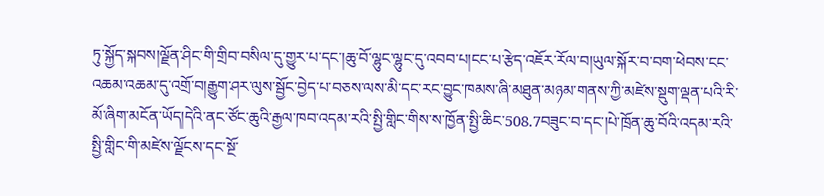ཏུ་སྐྱོད་སྐབས།ལྗོན་ཤིང་གི་གྲིབ་བསིལ་དུ་གྱུར་པ་དང་།ཆུ་བོ་ལྷུང་ལྷུང་དུ་འབབ་པ།ངང་པ་རྩེད་འཇོར་རོལ་བ།ཡུལ་སྐོར་བ་བག་ཕེབས་ངང་འཆམ་འཆམ་དུ་འགྲོ་བ།རྒྱུག་ཤར་ལུས་སྦྱོང་བྱེད་པ་བཅས་ལས་མི་དང་རང་བྱུང་ཁམས་ཞི་མཐུན་མཉམ་གནས་ཀྱི་མཛེས་སྡུག་ལྡན་པའི་རི་མོ་ཞིག་མངོན་ཡོད།དེའི་ནང་ཙོང་ཆུའི་རྒྱལ་ཁབ་འདམ་རའི་སྤྱི་གླིང་གིས་ས་ཁྱོན་སྤྱི་ཆིང་508.7བཟུང་བ་དང་།པེ་ཁྲོན་ཆུ་བོའི་འདམ་རའི་སྤྱི་གླིང་གི་མཛེས་ལྗོངས་དང་སྔོ་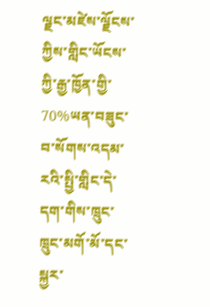ལྗང་མཛེས་ལྗོངས་ཀྱིས་གླིང་ཡོངས་ཀྱི་རྒྱ་ཁྱོན་གྱི་70%ཡན་བཟུང་བ་སོགས་འདམ་རའི་སྤྱི་གླིང་དེ་དག་གིས་ཁྲུང་ཁྲུང་མགོ་མོ་དང་སྐྱར་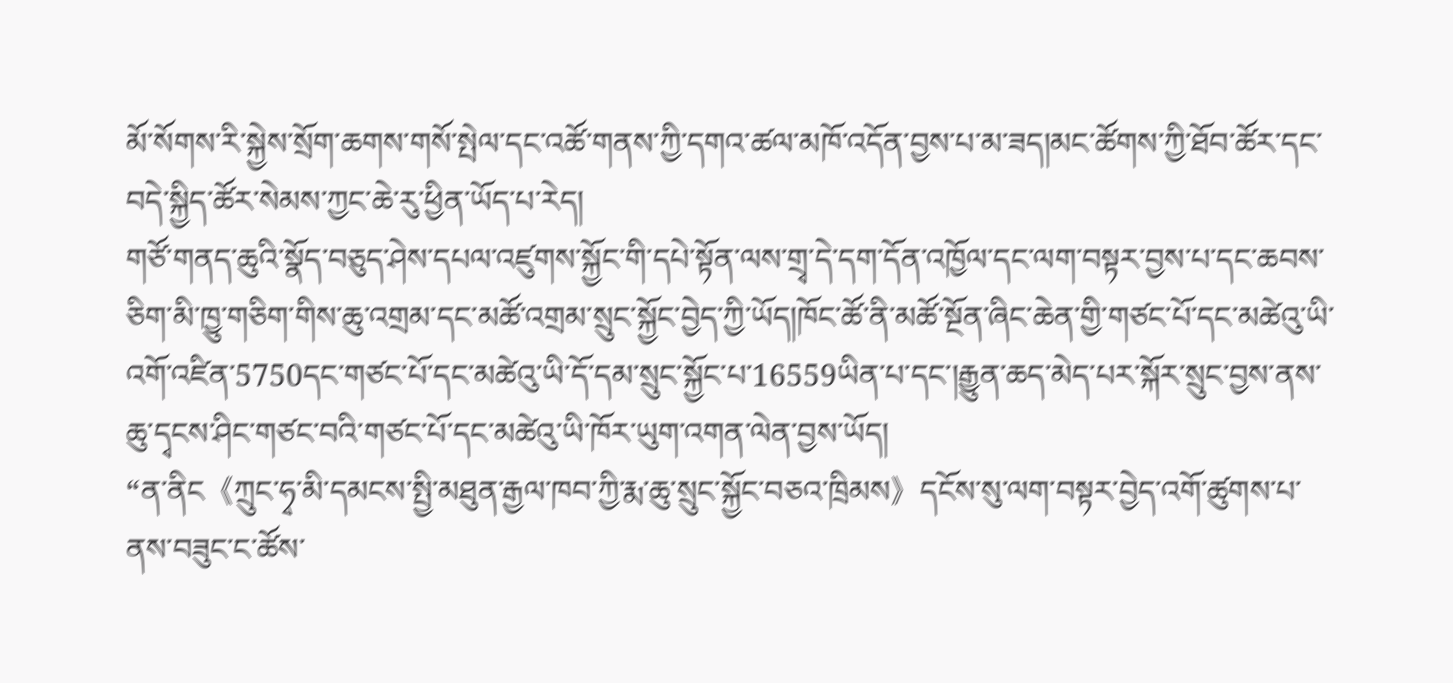མོ་སོགས་རི་སྐྱེས་སྲོག་ཆགས་གསོ་སྤེལ་དང་འཚོ་གནས་ཀྱི་དགའ་ཚལ་མཁོ་འདོན་བྱས་པ་མ་ཟད།མང་ཚོགས་ཀྱི་ཐོབ་ཚོར་དང་བདེ་སྐྱིད་ཚོར་སེམས་ཀྱང་ཆེ་རུ་ཕྱིན་ཡོད་པ་རེད།
གཙོ་གནད་ཆུའི་སྣོད་བཅུད་ཤེས་དཔལ་འཛུགས་སྐྱོང་གི་དཔེ་སྟོན་ལས་གྲྭ་དེ་དག་དོན་འཁྱོལ་དང་ལག་བསྟར་བྱས་པ་དང་ཆབས་ཅིག་མི་ཁྱུ་གཅིག་གིས་ཆུ་འགྲམ་དང་མཚོ་འགྲམ་སྲུང་སྐྱོང་བྱེད་ཀྱི་ཡོད།ཁོང་ཚོ་ནི་མཚོ་སྔོན་ཞིང་ཆེན་གྱི་གཙང་པོ་དང་མཚེའུ་ཡི་འགོ་འཛིན་5750དང་གཙང་པོ་དང་མཚེའུ་ཡི་དོ་དམ་སྲུང་སྐྱོང་པ་16559ཡིན་པ་དང་།རྒྱུན་ཆད་མེད་པར་སྐོར་སྲུང་བྱས་ནས་ཆུ་དྭངས་ཤིང་གཙང་བའི་གཙང་པོ་དང་མཚེའུ་ཡི་ཁོར་ཡུག་འགན་ལེན་བྱས་ཡོད།
“ན་ནིང《ཀྲུང་ཧྭ་མི་དམངས་སྤྱི་མཐུན་རྒྱལ་ཁབ་ཀྱི་རྨ་ཆུ་སྲུང་སྐྱོང་བཅའ་ཁྲིམས》དངོས་སུ་ལག་བསྟར་བྱེད་འགོ་ཚུགས་པ་ནས་བཟུང་ང་ཚོས་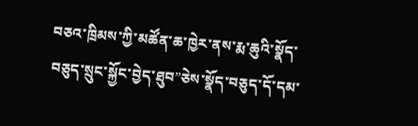བཅའ་ཁྲིམས་ཀྱི་མཚོན་ཆ་ཁྱེར་ནས་རྨ་ཆུའི་སྣོད་བཅུད་སྲུང་སྐྱོང་བྱེད་ཐུབ”ཅེས་སྣོད་བཅུད་དོ་དམ་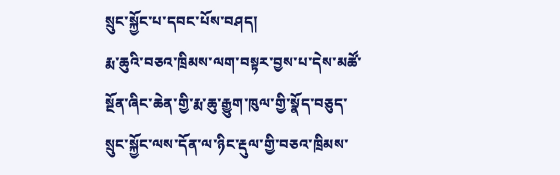སྲུང་སྐྱོང་པ་དབང་པོས་བཤད།
རྨ་ཆུའི་བཅའ་ཁྲིམས་ལག་བསྟར་བྱས་པ་དེས་མཚོ་སྔོན་ཞིང་ཆེན་གྱི་རྨ་ཆུ་རྒྱུག་ཁུལ་གྱི་སྣོད་བཅུད་སྲུང་སྐྱོང་ལས་དོན་ལ་ཉིང་རྡུལ་གྱི་བཅའ་ཁྲིམས་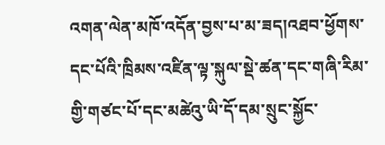འགན་ལེན་མཁོ་འདོན་བྱས་པ་མ་ཟད།འཐབ་ཕྱོགས་དང་པོའི་ཁྲིམས་འཛིན་ལྟ་སྐུལ་སྡེ་ཚན་དང་གཞི་རིམ་གྱི་གཙང་པོ་དང་མཚེའུ་ཡི་དོ་དམ་སྲུང་སྐྱོང་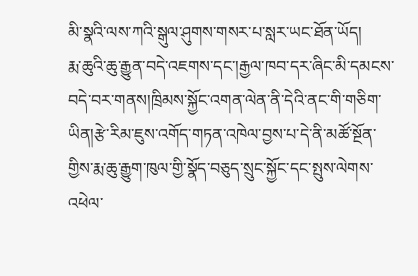མི་སྣའི་ལས་ཀའི་སྒུལ་ཤུགས་གསར་པ་སླར་ཡང་ཐོན་ཡོད།
རྨ་ཆུའི་ཆུ་རྒྱུན་བདེ་འཇགས་དང་།རྒྱལ་ཁབ་དར་ཞིང་མི་དམངས་བདེ་བར་གནས།ཁྲིམས་སྐྱོང་འགན་ལེན་ནི་དེའི་ནང་གི་གཅིག་ཡིན།རྩེ་རིམ་ཇུས་འགོད་གཏན་འཁེལ་བྱས་པ་དེ་ནི་མཚོ་སྔོན་གྱིས་རྨ་ཆུ་རྒྱུག་ཁུལ་གྱི་སྣོད་བཅུད་སྲུང་སྐྱོང་དང་སྤུས་ལེགས་འཕེལ་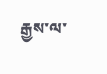རྒྱས་ལ་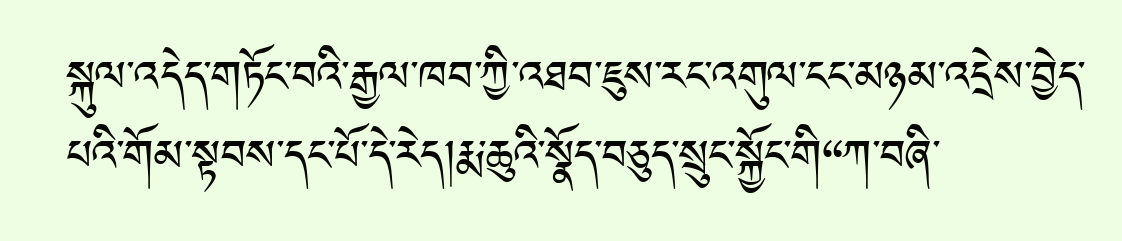སྐུལ་འདེད་གཏོང་བའི་རྒྱལ་ཁབ་ཀྱི་འཐབ་ཇུས་རང་འགུལ་ངང་མཉམ་འདྲེས་བྱེད་པའི་གོམ་སྟབས་དང་པོ་དེ་རེད།རྨ་ཆུའི་སྣོད་བཅུད་སྲུང་སྐྱོང་གི“ཀ་བཞི་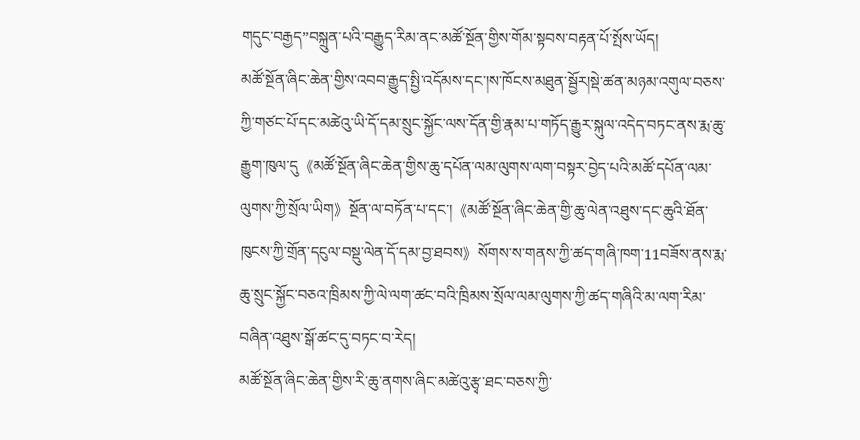གདུང་བརྒྱད”བསྐྲུན་པའི་བརྒྱུད་རིམ་ནང་མཚོ་སྔོན་གྱིས་གོམ་སྟབས་བརྟན་པོ་སྤོས་ཡོད།
མཚོ་སྔོན་ཞིང་ཆེན་གྱིས་འབབ་རྒྱུད་སྤྱི་འདོམས་དང་།ས་ཁོངས་མཐུན་སྦྱོར།སྡེ་ཚན་མཉམ་འགུལ་བཅས་ཀྱི་གཙང་པོ་དང་མཚེའུ་ཡི་དོ་དམ་སྲུང་སྐྱོང་ལས་དོན་གྱི་རྣམ་པ་གཏོད་རྒྱུར་སྐུལ་འདེད་བཏང་ནས་རྨ་ཆུ་རྒྱུག་ཁུལ་དུ《མཚོ་སྔོན་ཞིང་ཆེན་གྱིས་ཆུ་དཔོན་ལམ་ལུགས་ལག་བསྟར་བྱེད་པའི་མཚོ་དཔོན་ལམ་ལུགས་ཀྱི་སྲོལ་ཡིག》སྔོན་ལ་བཏོན་པ་དང་།《མཚོ་སྔོན་ཞིང་ཆེན་གྱི་ཆུ་ལེན་འཐུས་དང་ཆུའི་ཐོན་ཁུངས་ཀྱི་གྲོན་དངུལ་བསྡུ་ལེན་དོ་དམ་བྱ་ཐབས》སོགས་ས་གནས་ཀྱི་ཚད་གཞི་ཁག་11བཟོས་ནས་རྨ་ཆུ་སྲུང་སྐྱོང་བཅའ་ཁྲིམས་ཀྱི་ལེ་ལག་ཚང་བའི་ཁྲིམས་སྲོལ་ལམ་ལུགས་ཀྱི་ཚད་གཞིའི་མ་ལག་རིམ་བཞིན་འཐུས་སྒོ་ཚང་དུ་བཏང་བ་རེད།
མཚོ་སྔོན་ཞིང་ཆེན་གྱིས་རི་ཆུ་ནགས་ཞིང་མཚེའུ་རྩྭ་ཐང་བཅས་ཀྱི་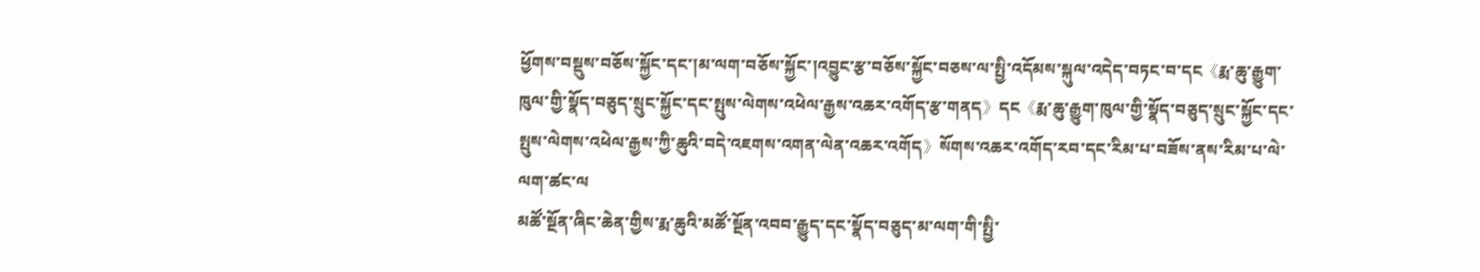ཕྱོགས་བསྡུས་བཅོས་སྐྱོང་དང་།མ་ལག་བཅོས་སྐྱོང་།འབྱུང་རྩ་བཅོས་སྐྱོང་བཅས་ལ་སྤྱི་འདོམས་སྐུལ་འདེད་བཏང་བ་དང《རྨ་ཆུ་རྒྱུག་ཁུལ་གྱི་སྣོད་བཅུད་སྲུང་སྐྱོང་དང་སྤུས་ལེགས་འཕེལ་རྒྱས་འཆར་འགོད་རྩ་གནད》དང《རྨ་ཆུ་རྒྱུག་ཁུལ་གྱི་སྣོད་བཅུད་སྲུང་སྐྱོང་དང་སྤུས་ལེགས་འཕེལ་རྒྱས་ཀྱི་ཆུའི་བདེ་འཇགས་འགན་ལེན་འཆར་འགོད》སོགས་འཆར་འགོད་རབ་དང་རིམ་པ་བཟོས་ནས་རིམ་པ་ལེ་ལག་ཚང་ལ
མཚོ་སྔོན་ཞིང་ཆེན་གྱིས་རྨ་ཆུའི་མཚོ་སྔོན་འབབ་རྒྱུད་དང་སྣོད་བཅུད་མ་ལག་གི་སྤྱི་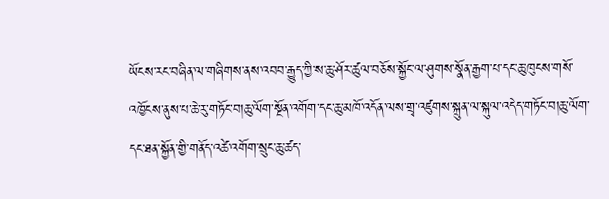ཡོངས་རང་བཞིན་ལ་གཞིགས་ནས་འབབ་རྒྱུད་ཀྱི་ས་ཆུ་ཤོར་ཚུལ་བཅོས་སྐྱོང་ལ་ཤུགས་སྣོན་རྒྱག་པ་དང་ཆུ་ཁུངས་གསོ་འཁྱོངས་ནུས་པ་ཆེ་རུ་གཏོང་བ།ཆུ་ལོག་སྔོན་འགོག་དང་ཆུ་མཁོ་འདོན་ལས་གྲྭ་འཛུགས་སྐྲུན་ལ་སྐུལ་འདེད་གཏོང་བ།ཆུ་ལོག་དང་ཐན་སྐྱོན་གྱི་གནོད་འཚེ་འགོག་སྲུང་ཆུ་ཚད་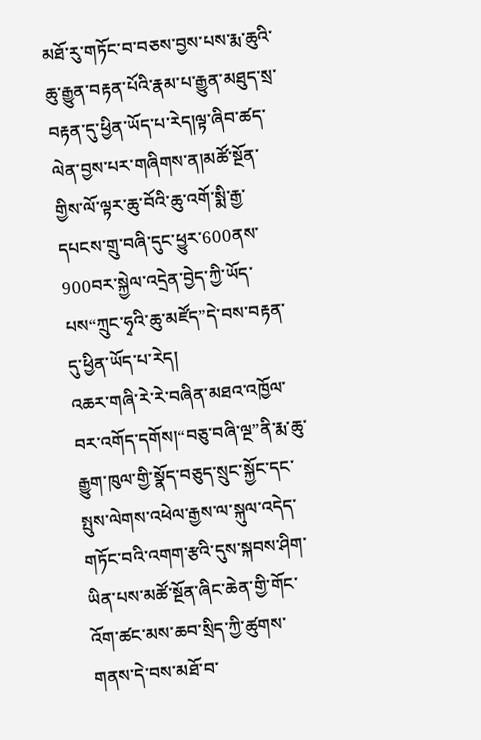མཐོ་རུ་གཏོང་བ་བཅས་བྱས་པས་རྨ་ཆུའི་ཆུ་རྒྱུན་བརྟན་པོའི་རྣམ་པ་རྒྱུན་མཐུད་སྲ་བརྟན་དུ་ཕྱིན་ཡོད་པ་རེད།ལྟ་ཞིབ་ཚད་ལེན་བྱས་པར་གཞིགས་ན།མཚོ་སྔོན་གྱིས་ལོ་ལྟར་ཆུ་བོའི་ཆུ་འགོ་སྨི་རྒྱ་དཔངས་གྲུ་བཞི་དུང་ཕྱུར་600ནས་900བར་སྐྱེལ་འདྲེན་བྱེད་ཀྱི་ཡོད་པས“ཀྲུང་ཧྭའི་ཆུ་མཛོད”དེ་བས་བརྟན་དུ་ཕྱིན་ཡོད་པ་རེད།
འཆར་གཞི་རེ་རེ་བཞིན་མཐའ་འཁྱོལ་བར་འགོད་དགོས།“བཅུ་བཞི་ལྔ”ནི་རྨ་ཆུ་རྒྱུག་ཁུལ་གྱི་སྣོད་བཅུད་སྲུང་སྐྱོང་དང་སྤུས་ལེགས་འཕེལ་རྒྱས་ལ་སྐུལ་འདེད་གཏོང་བའི་འགག་རྩའི་དུས་སྐབས་ཤིག་ཡིན་པས་མཚོ་སྔོན་ཞིང་ཆེན་གྱི་གོང་འོག་ཚང་མས་ཆབ་སྲིད་ཀྱི་ཚུགས་གནས་དེ་བས་མཐོ་བ་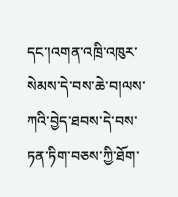དང་།འགན་འཁྲི་འཁུར་སེམས་དེ་བས་ཆེ་བ།ལས་ཀའི་བྱེད་ཐབས་དེ་བས་ཏན་ཏིག་བཅས་ཀྱི་ཐོག་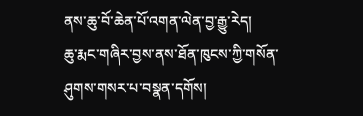ནས་ཆུ་བོ་ཆེན་པོ་འགན་ལེན་བྱ་རྒྱུ་རེད།
ཆུ་རྨང་གཞིར་བྱས་ནས་ཐོན་ཁུངས་ཀྱི་གསོན་ཤུགས་གསར་པ་བསྣན་དགོས།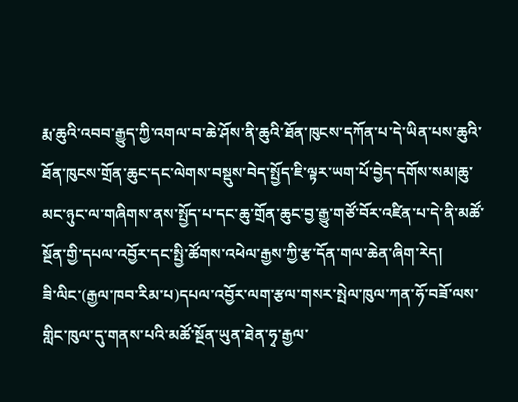རྨ་ཆུའི་འབབ་རྒྱུད་ཀྱི་འགལ་བ་ཆེ་ཤོས་ནི་ཆུའི་ཐོན་ཁུངས་དཀོན་པ་དེ་ཡིན་པས་ཆུའི་ཐོན་ཁུངས་གྲོན་ཆུང་དང་ལེགས་བསྡུས་བེད་སྤྱོད་ཇི་ལྟར་ཡག་པོ་བྱེད་དགོས་སམ།ཆུ་མང་ཉུང་ལ་གཞིགས་ནས་སྤྱོད་པ་དང་ཆུ་གྲོན་ཆུང་བྱ་རྒྱུ་གཙོ་བོར་འཛིན་པ་དེ་ནི་མཚོ་སྔོན་གྱི་དཔལ་འབྱོར་དང་སྤྱི་ཚོགས་འཕེལ་རྒྱས་ཀྱི་རྩ་དོན་གལ་ཆེན་ཞིག་རེད།
ཟི་ལིང་(རྒྱལ་ཁབ་རིམ་པ)དཔལ་འབྱོར་ལག་རྩལ་གསར་སྤེལ་ཁུལ་ཀན་ཧོ་བཟོ་ལས་གླིང་ཁུལ་དུ་གནས་པའི་མཚོ་སྔོན་ཡུན་ཐེན་ཧྭ་རྒྱལ་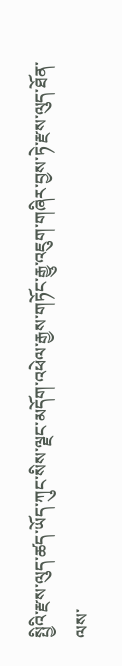སྤྱིའི་རྫས་ལུད་ཚད་ཡོད་ཀུང་སིས་ལྗང་མདོག་འཕེལ་རྒྱས་གཏོང་རྒྱུ་འཇུག་གཞིར་བྱས་ཏེ་རྫས་ལུད་ཐོན་ལས་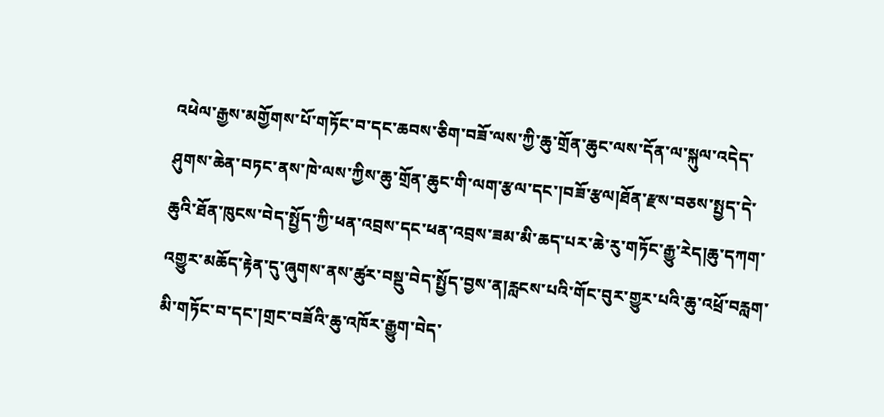འཕེལ་རྒྱས་མགྱོགས་པོ་གཏོང་བ་དང་ཆབས་ཅིག་བཟོ་ལས་ཀྱི་ཆུ་གྲོན་ཆུང་ལས་དོན་ལ་སྐུལ་འདེད་ཤུགས་ཆེན་བཏང་ནས་ཁེ་ལས་ཀྱིས་ཆུ་གྲོན་ཆུང་གི་ལག་རྩལ་དང་།བཟོ་རྩལ།ཐོན་རྫས་བཅས་སྤྱད་དེ་ཆུའི་ཐོན་ཁུངས་བེད་སྤྱོད་ཀྱི་ཕན་འབྲས་དང་ཕན་འབྲས་ཟམ་མི་ཆད་པར་ཆེ་རུ་གཏོང་རྒྱུ་རེད།ཆུ་དཀག་འགྱུར་མཆོད་རྟེན་དུ་ཞུགས་ནས་ཚུར་བསྡུ་བེད་སྤྱོད་བྱས་ན།རླངས་པའི་གོང་བུར་གྱུར་པའི་ཆུ་འཕྲོ་བརླག་མི་གཏོང་བ་དང་།གྲང་བཟོའི་ཆུ་འཁོར་རྒྱུག་བེད་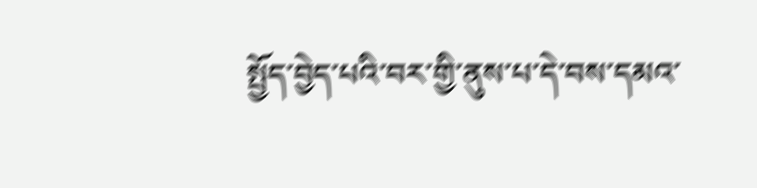སྤྱོད་བྱེད་པའི་བར་གྱི་ནུས་པ་དེ་བས་དམའ་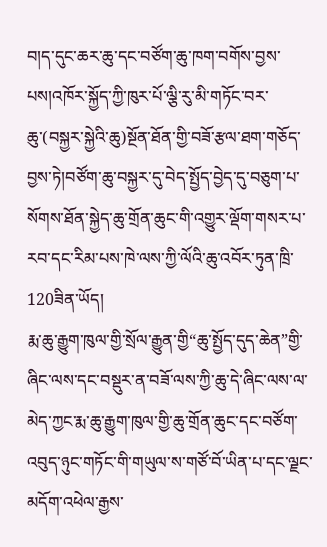བ།ད་དུང་ཆར་ཆུ་དང་བཙོག་ཆུ་ཁག་བགོས་བྱས་པས།འཁོར་སྐྱོད་ཀྱི་ཁུར་པོ་ལྕི་རུ་མི་གཏོང་བར་ཆུ་(བསྐྱར་སྐྱེའི་ཆུ)སྔོན་ཐོན་གྱི་བཟོ་རྩལ་ཐག་གཅོད་བྱས་ཏེ།བཙོག་ཆུ་བསྐྱར་དུ་བེད་སྤྱོད་བྱེད་དུ་བཅུག་པ་སོགས་ཐོན་སྐྱེད་ཆུ་གྲོན་ཆུང་གི་འགྱུར་ལྡོག་གསར་པ་རབ་དང་རིམ་པས་ཁེ་ལས་ཀྱི་ལོའི་ཆུ་འབོར་ཏུན་ཁྲི་120ཟིན་ཡོད།
རྨ་ཆུ་རྒྱུག་ཁུལ་གྱི་སྲོལ་རྒྱུན་གྱི“ཆུ་སྤྱོད་དུད་ཆེན”གྱི་ཞིང་ལས་དང་བསྡུར་ན་བཟོ་ལས་ཀྱི་ཆུ་དེ་ཞིང་ལས་ལ་མེད་ཀྱང་རྨ་ཆུ་རྒྱུག་ཁུལ་གྱི་ཆུ་གྲོན་ཆུང་དང་བཙོག་འབུད་ཉུང་གཏོང་གི་གཡུལ་ས་གཙོ་བོ་ཡིན་པ་དང་ལྗང་མདོག་འཕེལ་རྒྱས་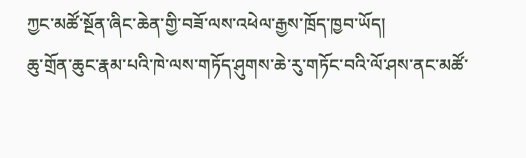ཀྱང་མཚོ་སྔོན་ཞིང་ཆེན་གྱི་བཟོ་ལས་འཕེལ་རྒྱས་ཁྲོད་ཁྱབ་ཡོད།
ཆུ་གྲོན་ཆུང་རྣམ་པའི་ཁེ་ལས་གཏོད་ཤུགས་ཆེ་རུ་གཏོང་བའི་ལོ་ཤས་ནང་མཚོ་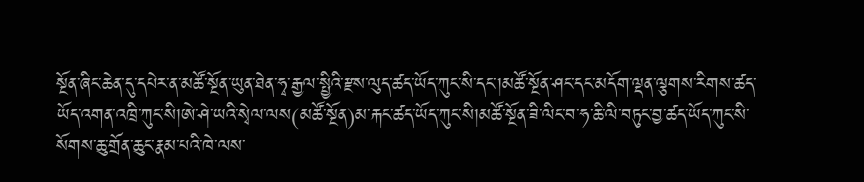སྔོན་ཞིང་ཆེན་དུ་དཔེར་ན་མཚོ་སྔོན་ཡུན་ཐེན་ཧྭ་རྒྱལ་སྤྱིའི་རྫས་ལུད་ཚད་ཡོད་ཀུང་སི་དང་།མཚོ་སྔོན་ཤང་དང་མདོག་ལྡན་ལྕགས་རིགས་ཚད་ཡོད་འགན་འཁྲི་ཀུང་སི།ཨེ་ཤེ་ཡའི་སྭེལ་ལས(མཚོ་སྔོན)མ་རྐང་ཚད་ཡོད་ཀུང་སི།མཚོ་སྔོན་ཟི་ལིང་བ་ཧ་ཆི་ལི་བཏུང་བྱ་ཚད་ཡོད་ཀུང་སི་སོགས་ཆུ་གྲོན་ཆུང་རྣམ་པའི་ཁེ་ལས་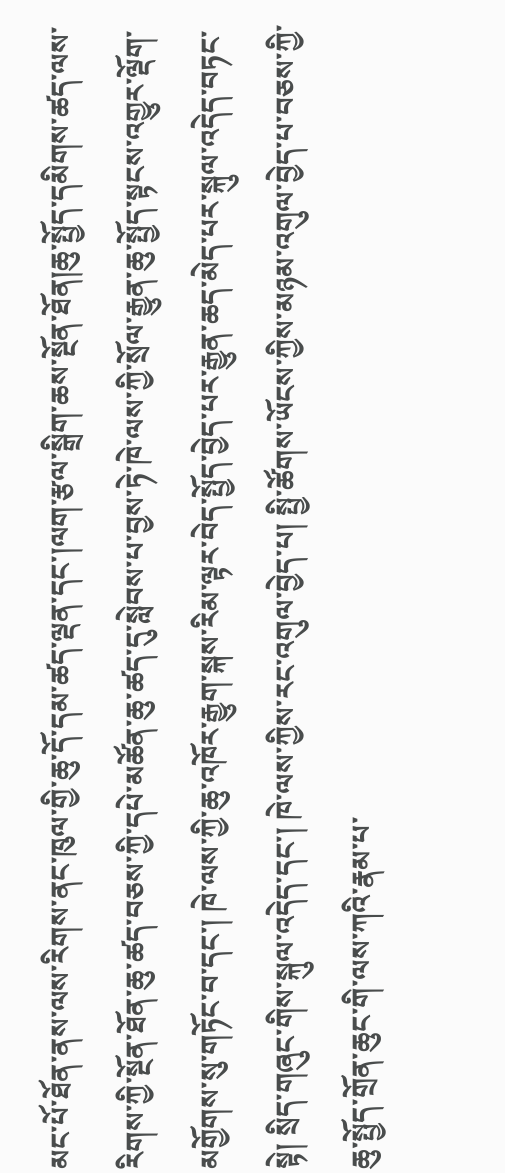མང་པོ་ཐོན་ནས་ལས་རིགས་ནང་ཁུལ་གྱི་ཆུ་དོ་དམ་ཚད་ལྡན་དང་།ལག་རྩལ་སྒྲིག་ཆས་སྔོན་ཐོན།ཆུ་སྤྱོད་དམིགས་ཚད་ལས་རིགས་ཀྱི་སྔོན་ཐོན་ཆུ་ཚད་བཅས་ཀྱི་དཔེ་མཚོན་ཆུ་ཚད་དུ་སླེབས་པ་བྱས་ཏེ་ཁེ་ལས་ཀྱི་སྲོལ་རྒྱུན་ཆུ་སྤྱོད་སྟངས་འགྱུར་ལྡོག་མགྱོགས་སུ་གཏོང་བ་དང་། ཁེ་ལས་ཀྱི་ཆུ་འཁོར་རྒྱུག་སྐས་རིམ་ལྟར་བེད་སྤྱོད་བྱེད་པར་རྒྱུན་ཆད་མེད་པར་སྐུལ་འདེད་བཏང་སྟེ། སྲིད་གཞུང་གིས་སྐུལ་འདེད་དང་། ཁེ་ལས་ཀྱིས་རང་འགུལ་བྱེད་པ། སྤྱི་ཚོགས་ཡོངས་ཀྱིས་མཉམ་འགུལ་བྱེད་པ་བཅས་ཀྱི་ཆུ་སྤྱོད་གྲོན་ཆུང་གི་ལས་ཀའི་རྣམ་པ་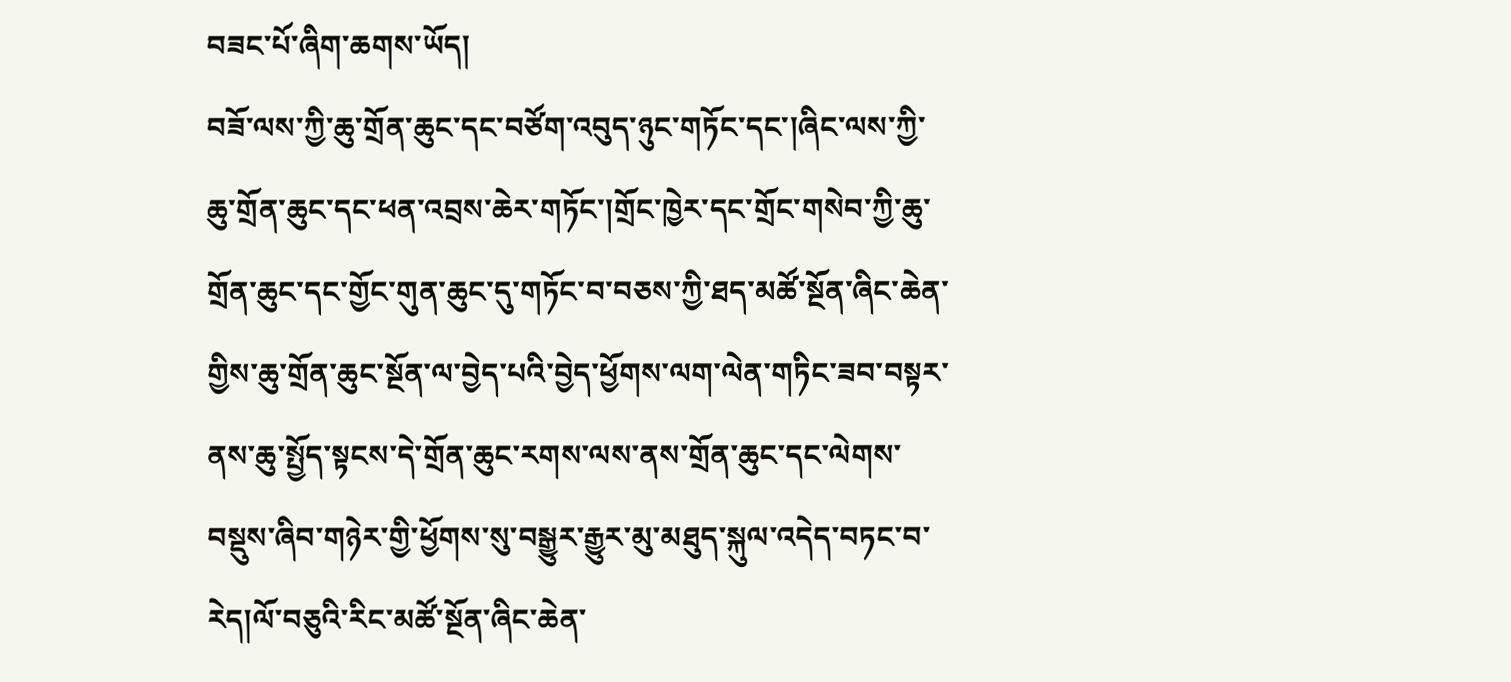བཟང་པོ་ཞིག་ཆགས་ཡོད།
བཟོ་ལས་ཀྱི་ཆུ་གྲོན་ཆུང་དང་བཙོག་འབུད་ཉུང་གཏོང་དང་།ཞིང་ལས་ཀྱི་ཆུ་གྲོན་ཆུང་དང་ཕན་འབྲས་ཆེར་གཏོང་།གྲོང་ཁྱེར་དང་གྲོང་གསེབ་ཀྱི་ཆུ་གྲོན་ཆུང་དང་གྱོང་གུན་ཆུང་དུ་གཏོང་བ་བཅས་ཀྱི་ཐད་མཚོ་སྔོན་ཞིང་ཆེན་གྱིས་ཆུ་གྲོན་ཆུང་སྔོན་ལ་བྱེད་པའི་བྱེད་ཕྱོགས་ལག་ལེན་གཏིང་ཟབ་བསྟར་ནས་ཆུ་སྤྱོད་སྟངས་དེ་གྲོན་ཆུང་རགས་ལས་ནས་གྲོན་ཆུང་དང་ལེགས་བསྡུས་ཞིབ་གཉེར་གྱི་ཕྱོགས་སུ་བསྒྱུར་རྒྱུར་མུ་མཐུད་སྐུལ་འདེད་བཏང་བ་རེད།ལོ་བཅུའི་རིང་མཚོ་སྔོན་ཞིང་ཆེན་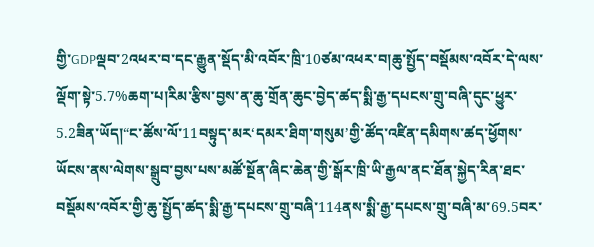གྱི་GDPལྡབ་2འཕར་བ་དང་རྒྱུན་སྡོད་མི་འབོར་ཁྲི་10ཙམ་འཕར་བ།ཆུ་སྤྱོད་བསྡོམས་འབོར་དེ་ལས་ལྡོག་སྟེ་5.7%ཆག་པ།རིམ་རྩིས་བྱས་ན་ཆུ་གྲོན་ཆུང་བྱེད་ཚད་སྨི་རྒྱ་དཔངས་གྲུ་བཞི་དུང་ཕྱུར་5.2ཟིན་ཡོད།“ང་ཚོས་ལོ་11བསྟུད་མར‘དམར་ཐིག་གསུམ’གྱི་ཚོད་འཛིན་དམིགས་ཚད་ཕྱོགས་ཡོངས་ནས་ལེགས་སྒྲུབ་བྱས་པས་མཚོ་སྔོན་ཞིང་ཆེན་གྱི་སྒོར་ཁྲི་ཡི་རྒྱལ་ནང་ཐོན་སྐྱེད་རིན་ཐང་བསྡོམས་འབོར་གྱི་ཆུ་སྤྱོད་ཚད་སྨི་རྒྱ་དཔངས་གྲུ་བཞི་114ནས་སྨི་རྒྱ་དཔངས་གྲུ་བཞི་མ་69.5བར་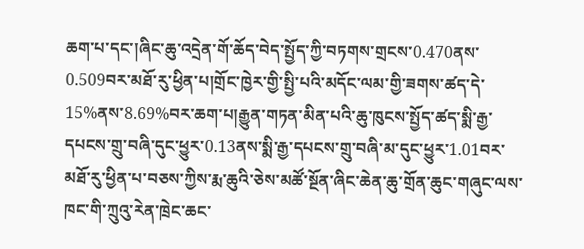ཆག་པ་དང་།ཞིང་ཆུ་འདྲེན་གོ་ཆོད་བེད་སྤྱོད་ཀྱི་བཏགས་གྲངས་0.470ནས་0.509བར་མཐོ་རུ་ཕྱིན་པ།གྲོང་ཁྱེར་གྱི་སྤྱི་པའི་མདོང་ལམ་གྱི་ཟགས་ཚད་དེ་15%ནས་8.69%བར་ཆག་པ།རྒྱུན་གཏན་མིན་པའི་ཆུ་ཁུངས་སྤྱོད་ཚད་སྨི་རྒྱ་དཔངས་གྲུ་བཞི་དུང་ཕྱུར་0.13ནས་སྨི་རྒྱ་དཔངས་གྲུ་བཞི་མ་དུང་ཕྱུར་1.01བར་མཐོ་རུ་ཕྱིན་པ་བཅས་ཀྱིས་རྨ་ཆུའི་ཅེས་མཚོ་སྔོན་ཞིང་ཆེན་ཆུ་གྲོན་ཆུང་གཞུང་ལས་ཁང་གི་ཀྲུའུ་རེན་ཁྲེང་ཆང་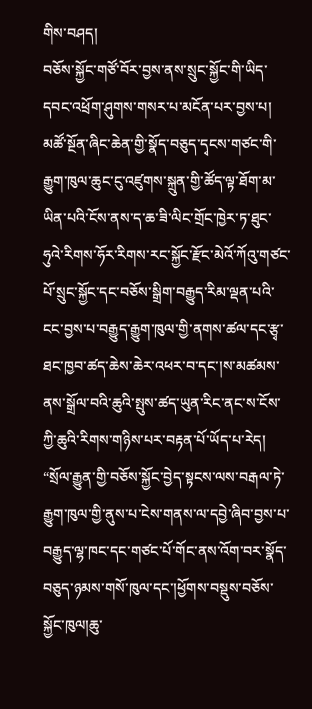གིས་བཤད།
བཅོས་སྐྱོང་གཙོ་བོར་བྱས་ནས་སྲུང་སྐྱོང་གི་ཡིད་དབང་འཕྲོག་ཤུགས་གསར་པ་མངོན་པར་བྱས་པ།
མཚོ་སྔོན་ཞིང་ཆེན་གྱི་སྣོད་བཅུད་དྭངས་གཙང་གི་རྒྱུག་ཁུལ་ཆུང་ངུ་འཛུགས་སྐྲུན་གྱི་ཚོད་ལྟ་ཐོག་མ་ཡིན་པའི་ངོས་ནས་ད་ཆ་ཟི་ལིང་གྲོང་ཁྱེར་ཏ་ཐུང་ཧུའེ་རིགས་ཧོར་རིགས་རང་སྐྱོང་རྫོང་མེའོ་ཀོའུ་གཙང་པོ་སྲུང་སྐྱོང་དང་བཅོས་སྒྲིག་བརྒྱུད་རིམ་ལྡན་པའི་ངང་བྱས་པ་བརྒྱུད་རྒྱུག་ཁུལ་གྱི་ནགས་ཚལ་དང་རྩྭ་ཐང་ཁྱབ་ཚད་ཆེས་ཆེར་འཕར་བ་དང་།ས་མཚམས་ནས་སྒྲོལ་བའི་ཆུའི་སྤུས་ཚད་ཡུན་རིང་ནང་ས་ངོས་ཀྱི་ཆུའི་རིགས་གཉིས་པར་བརྟན་པོ་ཡོད་པ་རེད།
“སྲོལ་རྒྱུན་གྱི་བཅོས་སྐྱོང་བྱེད་སྟངས་ལས་བརྒལ་ཏེ་རྒྱུག་ཁུལ་གྱི་ནུས་པ་ངེས་གནས་ལ་དབྱེ་ཞིབ་བྱས་པ་བརྒྱུད་ལྷ་ཁང་དང་གཙང་པོ་གོང་ནས་འོག་བར་སྣོད་བཅུད་ཉམས་གསོ་ཁུལ་དང་།ཕྱོགས་བསྡུས་བཅོས་སྐྱོང་ཁུལ།ཆུ་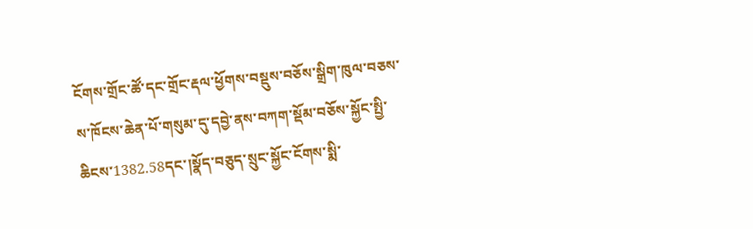ངོགས་གྲོང་ཚོ་དང་གྲོང་རྡལ་ཕྱོགས་བསྡུས་བཅོས་སྒྲིག་ཁུལ་བཅས་ས་ཁོངས་ཆེན་པོ་གསུམ་དུ་དབྱེ་ནས་བཀག་སྡོམ་བཅོས་སྐྱོང་སྤྱི་ཆིངས་1382.58དང་།སྣོད་བཅུད་སྲུང་སྐྱོང་ངོགས་སྨི་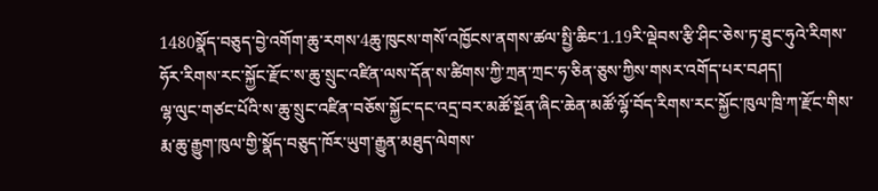1480སྣོད་བཅུད་བྱེ་འགོག་ཆུ་རགས་4ཆུ་ཁུངས་གསོ་འཁྱོངས་ནགས་ཚལ་སྤྱི་ཆིང་1.19རི་ལྡེབས་རྩི་ཤིང་ཅེས་ཏ་ཐུང་ཧུའེ་རིགས་ཧོར་རིགས་རང་སྐྱོང་རྫོང་ས་ཆུ་སྲུང་འཛིན་ལས་དོན་ས་ཚིགས་ཀྱི་ཀྲན་ཀྲང་ཧ་ཅིན་ཅུས་ཀྱིས་གསར་འགོད་པར་བཤད།
ལྷ་ལུང་གཙང་པོའི་ས་ཆུ་སྲུང་འཛིན་བཅོས་སྐྱོང་དང་འདྲ་བར་མཚོ་སྔོན་ཞིང་ཆེན་མཚོ་ལྷོ་བོད་རིགས་རང་སྐྱོང་ཁུལ་ཁྲི་ཀ་རྫོང་གིས་རྨ་ཆུ་རྒྱུག་ཁུལ་གྱི་སྣོད་བཅུད་ཁོར་ཡུག་རྒྱུན་མཐུད་ལེགས་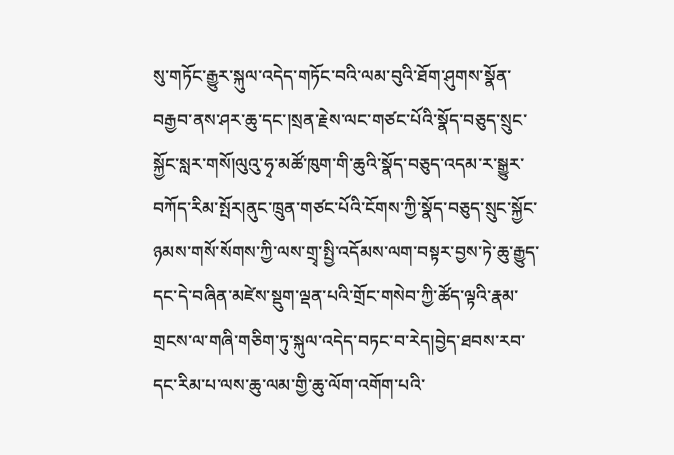སུ་གཏོང་རྒྱུར་སྐུལ་འདེད་གཏོང་བའི་ལམ་བུའི་ཐོག་ཤུགས་སྣོན་བརྒྱབ་ནས་ཤར་ཆུ་དང་།སྲན་རྗེས་ལང་གཙང་པོའི་སྣོད་བཅུད་སྲུང་སྐྱོང་སླར་གསོ།ལུའུ་ཧྭ་མཚོ་ཁུག་གི་ཆུའི་སྣོད་བཅུད་འདམ་ར་སྒྱུར་བཀོད་རིམ་སྤོར།ནུང་ཁྲུན་གཙང་པོའི་ངོགས་ཀྱི་སྣོད་བཅུད་སྲུང་སྐྱོང་ཉམས་གསོ་སོགས་ཀྱི་ལས་གྲྭ་སྤྱི་འདོམས་ལག་བསྟར་བྱས་ཏེ་ཆུ་རྒྱུད་དང་དེ་བཞིན་མཛེས་སྡུག་ལྡན་པའི་གྲོང་གསེབ་ཀྱི་ཚོད་ལྟའི་རྣམ་གྲངས་ལ་གཞི་གཅིག་ཏུ་སྐུལ་འདེད་བཏང་བ་རེད།བྱེད་ཐབས་རབ་དང་རིམ་པ་ལས་ཆུ་ལམ་གྱི་ཆུ་ལོག་འགོག་པའི་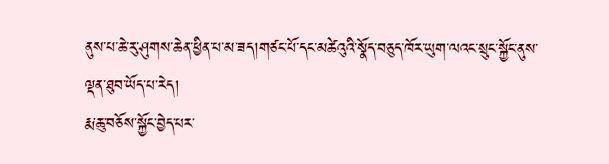ནུས་པ་ཆེ་རུ་ཤུགས་ཆེན་ཕྱིན་པ་མ་ཟད།གཙང་པོ་དང་མཚེའུའི་སྣོད་བཅུད་ཁོར་ཡུག་ལའང་སྲུང་སྐྱོང་ནུས་ལྡན་ཐུབ་ཡོད་པ་རེད།
རྨ་ཆུ་བཅོས་སྐྱོང་བྱེད་པར་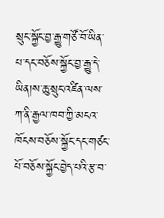སྲུང་སྐྱོང་བྱ་རྒྱུ་གཙོ་བོ་ཡིན་པ་དང་བཅོས་སྐྱོང་བྱ་རྒྱུ་དེ་ཡིན།ས་ཆུ་སྲུང་འཛིན་ལས་ཀ་ནི་རྒྱལ་ཁབ་ཀྱི་མངའ་ཁོངས་བཅོས་སྐྱོང་དང་གཙང་པོ་བཅོས་སྐྱོང་བྱེད་པའི་རྩ་བ་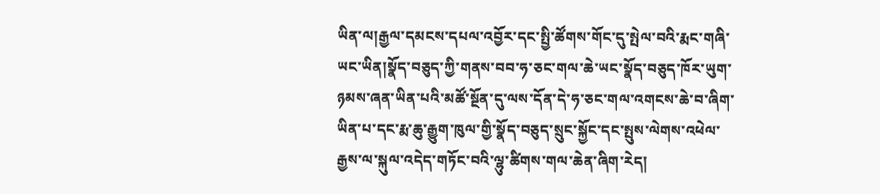ཡིན་ལ།རྒྱལ་དམངས་དཔལ་འབྱོར་དང་སྤྱི་ཚོགས་གོང་དུ་སྤེལ་བའི་རྨང་གཞི་ཡང་ཡིན།སྣོད་བཅུད་ཀྱི་གནས་བབ་ཧ་ཅང་གལ་ཆེ་ཡང་སྣོད་བཅུད་ཁོར་ཡུག་ཉམས་ཞན་ཡིན་པའི་མཚོ་སྔོན་དུ་ལས་དོན་དེ་ཧ་ཅང་གལ་འགངས་ཆེ་བ་ཞིག་ཡིན་པ་དང་རྨ་ཆུ་རྒྱུག་ཁུལ་གྱི་སྣོད་བཅུད་སྲུང་སྐྱོང་དང་སྤུས་ལེགས་འཕེལ་རྒྱས་ལ་སྐུལ་འདེད་གཏོང་བའི་ལྷུ་ཚིགས་གལ་ཆེན་ཞིག་རེད།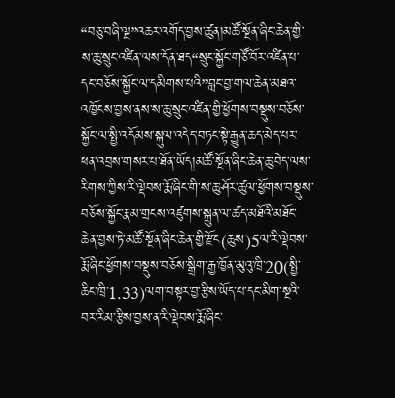“བཅུ་བཞི་ལྔ”འཆར་འགོད་བྱས་ཚུན།མཚོ་སྔོན་ཞིང་ཆེན་གྱི་ས་ཆུ་སྲུང་འཛིན་ལས་དོན་ཐད“སྲུང་སྐྱོང་གཙོ་བོར་འཛིན་པ་དང་བཅོས་སྐྱོང་ལ་དམིགས་པའི”བླང་བྱ་གལ་ཆེན་མཐའ་འཁྱོངས་བྱས་ནས་ས་ཆུ་སྲུང་འཛིན་གྱི་ཕྱོགས་བསྡུས་བཅོས་སྐྱོང་ལ་སྤྱི་འདོམས་སྐུལ་འདེད་བཏང་སྟེ་རྒྱུན་ཆད་མེད་པར་ཕན་འབྲས་གསར་པ་ཐོན་ཡོད།མཚོ་སྔོན་ཞིང་ཆེན་ཆུ་བེད་ལས་རིགས་ཀྱིས་རི་ལྡེབས་རྨོ་ཞིང་གི་ས་ཆུ་ཤོར་ཚུལ་ཕྱོགས་བསྡུས་བཅོས་སྐྱོང་རྣམ་གྲངས་འཛུགས་སྐྲུན་ལ་ཚད་མཐོའི་མཐོང་ཆེན་བྱས་ཏེ་མཚོ་སྔོན་ཞིང་ཆེན་གྱི་རྫོང(ཆུས)5ལ་རི་ལྡེབས་རྨོ་ཞིང་ཕྱོགས་བསྡུས་བཅོས་སྒྲིག་རྒྱ་ཁྱོན་མུའུ་ཁྲི་20(སྤྱི་ཆིང་ཁྲི་1.33)ལག་བསྟར་བྱ་རྩིས་ཡོད་པ་དང་མིག་སྔའི་བར་རིམ་རྩིས་བྱས་ན་རི་ལྡེབས་རྨོ་ཞིང་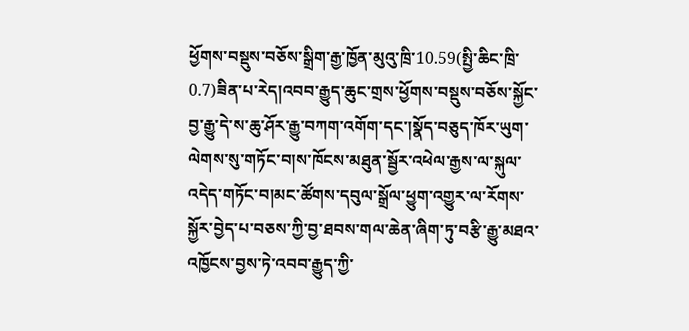ཕྱོགས་བསྡུས་བཅོས་སྒྲིག་རྒྱ་ཁྱོན་མུའུ་ཁྲི་10.59(སྤྱི་ཆིང་ཁྲི་0.7)ཟིན་པ་རེད།འབབ་རྒྱུད་ཆུང་གྲས་ཕྱོགས་བསྡུས་བཅོས་སྐྱོང་བྱ་རྒྱུ་དེ་ས་ཆུ་ཤོར་རྒྱུ་བཀག་འགོག་དང་།སྣོད་བཅུད་ཁོར་ཡུག་ལེགས་སུ་གཏོང་བ།ས་ཁོངས་མཐུན་སྦྱོར་འཕེལ་རྒྱས་ལ་སྐུལ་འདེད་གཏོང་བ།མང་ཚོགས་དབུལ་སྒྲོལ་ཕྱུག་འགྱུར་ལ་རོགས་སྐྱོར་བྱེད་པ་བཅས་ཀྱི་བྱ་ཐབས་གལ་ཆེན་ཞིག་ཏུ་བརྩི་རྒྱུ་མཐའ་འཁྱོངས་བྱས་ཏེ་འབབ་རྒྱུད་ཀྱི་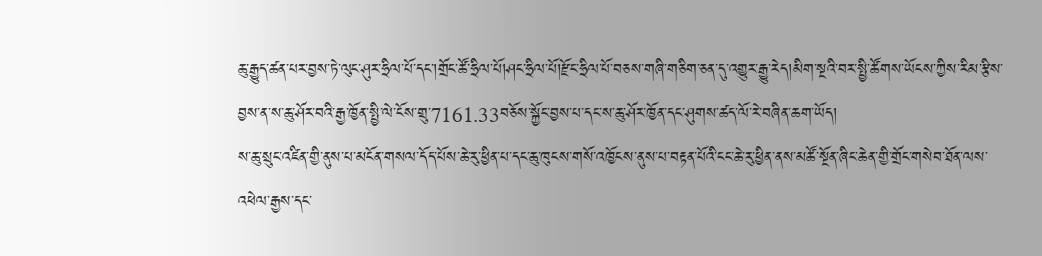ཆུ་རྒྱུད་ཚན་པར་བྱས་ཏེ་ལུང་ཤུར་ཧྲིལ་པོ་དང་།གྲོང་ཚོ་ཧྲིལ་པོ།ཤང་ཧྲིལ་པོ།རྫོང་ཧྲིལ་པོ་བཅས་གཞི་གཅིག་ཅན་དུ་འགྱུར་རྒྱུ་རེད།མིག་སྔའི་བར་སྤྱི་ཚོགས་ཡོངས་ཀྱིས་རིམ་རྩིས་བྱས་ན་ས་ཆུ་ཤོར་བའི་རྒྱ་ཁྱོན་སྤྱི་ལེ་ངོས་གྲུ་7161.33བཅོས་སྐྱོང་བྱས་པ་དང་ས་ཆུ་ཤོར་ཁྱོན་དང་ཤུགས་ཚད་ལོ་རེ་བཞིན་ཆག་ཡོད།
ས་ཆུ་སྲུང་འཛིན་གྱི་ནུས་པ་མངོན་གསལ་དོད་པོས་ཆེ་རུ་ཕྱིན་པ་དང་ཆུ་ཁུངས་གསོ་འཁྱོངས་ནུས་པ་བརྟན་པོའི་ངང་ཆེ་རུ་ཕྱིན་ནས་མཚོ་སྔོན་ཞིང་ཆེན་གྱི་གྲོང་གསེབ་ཐོན་ལས་འཕེལ་རྒྱས་དང་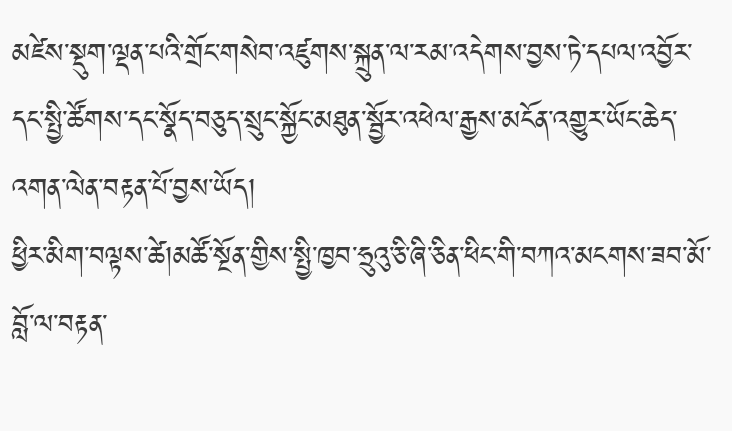མཛེས་སྡུག་ལྡན་པའི་གྲོང་གསེབ་འཛུགས་སྐྲུན་ལ་རམ་འདེགས་བྱས་ཏེ་དཔལ་འབྱོར་དང་སྤྱི་ཚོགས་དང་སྣོད་བཅུད་སྲུང་སྐྱོང་མཐུན་སྦྱོར་འཕེལ་རྒྱས་མངོན་འགྱུར་ཡོང་ཆེད་འགན་ལེན་བརྟན་པོ་བྱས་ཡོད།
ཕྱིར་མིག་བལྟས་ཚེ།མཚོ་སྔོན་གྱིས་སྤྱི་ཁྱབ་ཧྲུའུ་ཅི་ཞི་ཅིན་ཕིང་གི་བཀའ་མངགས་ཟབ་མོ་བློ་ལ་བརྟན་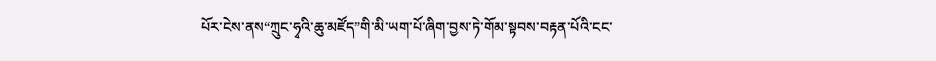པོར་ངེས་ནས“ཀྲུང་ཧྭའི་ཆུ་མཛོད”གི་མི་ཡག་པོ་ཞིག་བྱས་ཏེ་གོམ་སྟབས་བརྟན་པོའི་ངང་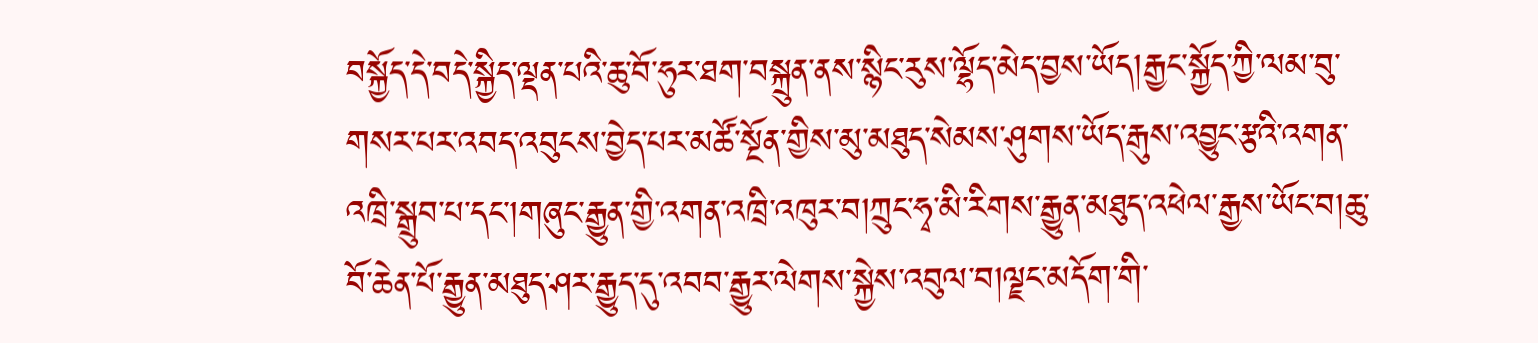བསྐྱོད་དེ་བདེ་སྐྱིད་ལྡན་པའི་ཆུ་བོ་ཧུར་ཐག་བསྐྲུན་ནས་སྙིང་རུས་ལྷོད་མེད་བྱས་ཡོད།རྒྱང་སྐྱོད་ཀྱི་ལམ་བུ་གསར་པར་འབད་འབུངས་བྱེད་པར་མཚོ་སྔོན་གྱིས་མུ་མཐུད་སེམས་ཤུགས་ཡོད་རྒུས་འབྱུང་རྩའི་འགན་འཁྲི་སྒྲུབ་པ་དང་།གཞུང་རྒྱུན་གྱི་འགན་འཁྲི་འཁུར་བ།ཀྲུང་ཧྭ་མི་རིགས་རྒྱུན་མཐུད་འཕེལ་རྒྱས་ཡོང་བ།ཆུ་བོ་ཆེན་པོ་རྒྱུན་མཐུད་ཤར་རྒྱུད་དུ་འབབ་རྒྱུར་ལེགས་སྐྱེས་འབུལ་བ།ལྗང་མདོག་གི་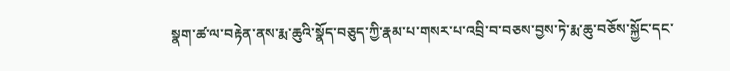སྣག་ཚ་ལ་བརྟེན་ནས་རྨ་ཆུའི་སྣོད་བཅུད་ཀྱི་རྣམ་པ་གསར་པ་འབྲི་བ་བཅས་བྱས་ཏེ་རྨ་ཆུ་བཅོས་སྐྱོང་དང་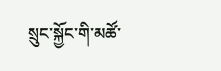སྲུང་སྐྱོང་གི་མཚོ་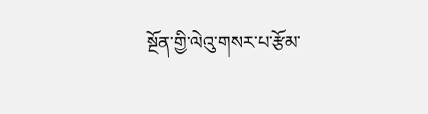སྔོན་གྱི་ལེའུ་གསར་པ་རྩོམ་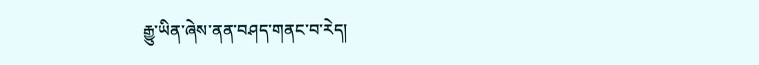རྒྱུ་ཡིན་ཞེས་ནན་བཤད་གནང་བ་རེད།